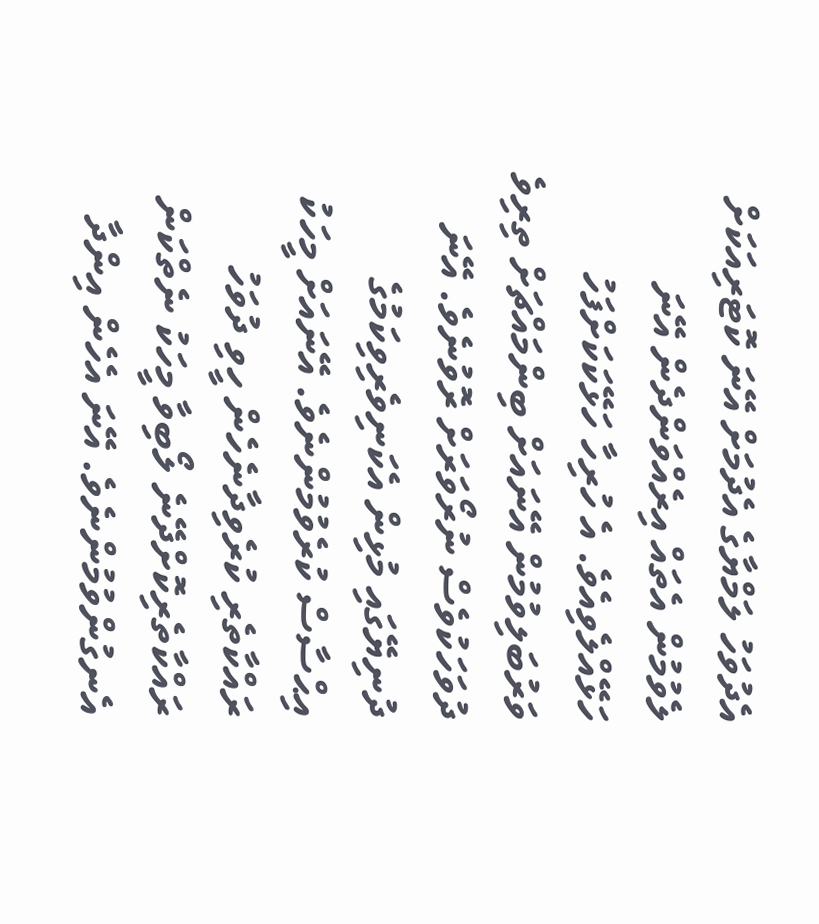އެދުވަހު ލަމްޔާގެ އެދުމަށް އޭނަ ކޮޓަރިއަކަށް ލެވުމުން އެތައް އިރެއްވަންދެން އޭނަ ހަޅޭއްލެވިއެވެ. އެ ހުރިހާ ހަޅޭކަކަށްފަހު ވަރުބަލިވުމުން އޭނައަށް ބިންމައްޗަށް ތިރިވެ ދުވަހަކުވެސް ނުރޯވަރަށް ރޮވުނެވެ. އޭނަ ދުނިޔޭގައި މުޅިން އެކަނިވެރިވިކަމުގެ އިޙްސާސް ކުރެވުމުންނެވެ. އޭނައަށް މީހަކު ރައްކާތެރި ކުރެވިދާނެހެން ހީވި ދުވަހު ރައްކާތެރިކޮށްދޭނެ ލޯބިވާ މީހަކު ނެތްކަން އެނގުންވުމުންނެވެ. އޭނަ އެހެން އިންދާ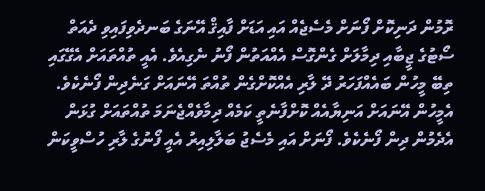ރޮމުން ދަނިކޮށް ފޯނަށް މެސެޖެއް އައި އަޑަށް ފާއިޤް އޭނަގެ ބަނދެވިފައިވި ދެއަތް ސޯޓުގެ ޖީބާއި ދިމާލަށް ގެންގޮސް އެއްއަތުން ފޯނު ނެގިއެވެ. އެއީ ތުއްތައަށް އެގޭގައި ތިބޭ މީހުން ބައެއްފަހަރު ދޭ ލާރި އެއްކޮށްގެން ތުއްތަ އޭނައަށް ގަނެދިން ފޯނެކެވެ. އެމީހުން އޭނައަށް އަނިޔާއެއް ކޮށްފާނެތީ ކަމެއް ދިމާވެއްޖެނަމަ ތުއްތައަށް ގުޅަން އެދެމުން ދިން ފޯނެކެވެ. ފޯނަށް އައި މެސެޖު ބަލާލިއިރު އެއީ ފޯނުގެ ލާރި ހުސްވީކަން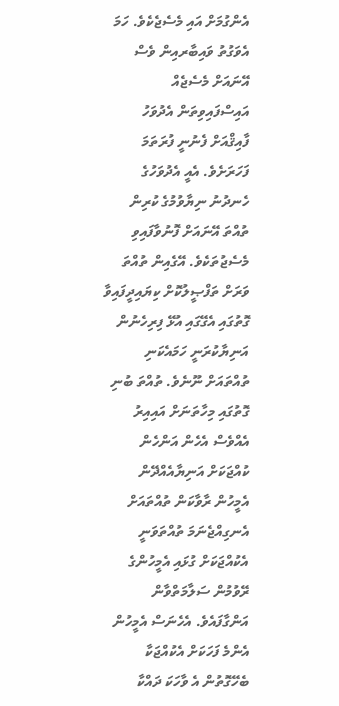އެންގުމަށް އައި މެސެޖެކެވެ. ހަމަ އެވަގުތު ވައިބާރއިން ވެސް އޭނައަށް މެސެޖެއް އައިސްފައިވިތަން އެދުވަހު ފާއިޤްއަށް ފެނުނީ ފުރަތަމަ ފަހަރަށެވެ. އެއީ އެދުވަހުގެ ހެނދުނު ނިޔާވުމުގެ ކުރިން ތުއްތަ އޭނައަށް ފޮނުވާފައިވި މެސެޖުތަކެވެ. އޭގެއިން ތުއްތަ ވަރަށް ތަފްޞީލުކޮށް ކިޔައިދީފައިވާ ގޮތުގައި އެގޭގައި އުޅޭ ފިރިހެނުން އަނިޔާކުރަނީ ހަމައެކަނި ތުއްތައަށް ނޫނެވެ. ތުއްތަ ބުނި ގޮތުގައި މިހާތަނަށް އައިއިރު އެއްވެސް އެހެން އަންހެން ކުއްޖަކަށް އަނިޔާއެއްދޭން އެމީހުން ރާވާކަން ތުއްތައަށް އެނގިއްޖެނަމަ ތުއްތަވަނީ އެކުއްޖަކަށް ގުޅައި އެމީހުންގެ ރޭވުމުން ސަލާމަތްވާން އަންގާފައެވެ. އެހެނަސް އެމީހުން އެންމެ ފަހަކަށް އެކުއްޖަކާ ބެހޭގޮތުން އެ ވާހަކަ ދައްކާ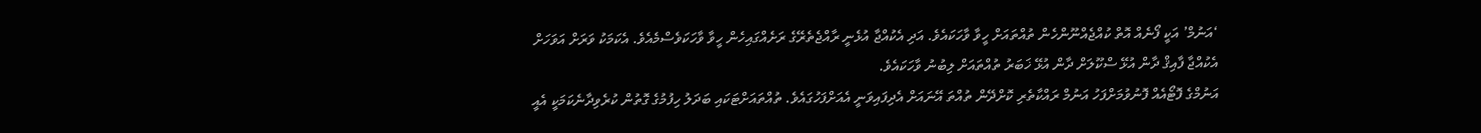‘އަނުމް’ އަކީ ފޯނެއް އޮތް ކުއްޖެއްނޫންހެން ތުއްތައަށް ހީވާ ވާހަކައެވެ. އަދި އެކުއްޖާ އުޅެނީ ރާއްޖެތެރޭގެ ރަށެއްގައިހެން ހީވާ ވާހަކަވެސްމެއެވެ. އެކަމަކު ވަރަށް އަވަހަށް އެކުއްޖާ ފާއިޤް ދާން އުޅޭ ސްކޫލަށް ދާން އުޅޭ ޚަބަރު ތުއްތައަށް ލިބުނު ވާހަކައެވެ.
އަނުމްގެ ފޮޓޯއެއް ފޮނުވުމަށްފަހު އަނުމް ރައްކާތެރި ކޮށްދޭން ތުއްތަ އޭނައަށް އެދިފައިވަނީ އެއަށްފަހުގައެވެ. ތުއްތައަށްޓަކައި ބަދަލު ހިފުމުގެ ގޮތުން ކުރެވިދާނެކަމަކީ އެއީ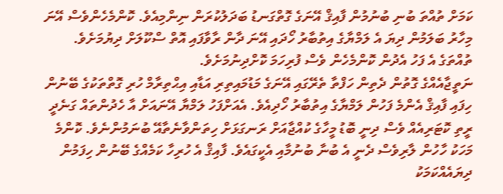ކަމަށް ތުއްތަ ބުނި ބުނުމުން ފާއިޤް އޭނަގެ ގޮތްގަނޑު ބަދަލުކުރަން ނިންމިއެވެ. ކޮންމެހެންވެސް އޭނަ މިހާރު ބަލަމުން ދިޔަ އެ ލަމްޔާގެ އިތުބާރު ހޯދައި އޭނަ ދާން ރާވާފައި އޮތް ސްކޫލަށް ދިޔުމަށެވެ. ތުއްތަގެ އެ ފަހު އެދުން ކޮންމެހެން ވެސް ފުރިހަމަ ކޮށްދިނުމަށެވެ.
ނަތީޖާއެއްގެ ގޮތުން ދެތިން ހަފްތާ ތެރޭގައި އޭނަގެ މަޑުމައިތިރި އަޑާއި އިޙްތިރާމް ހުރި ގޮތްތަކުގެ ބޭނުން ހިފައި ފާއިޤް އެންމެ ފަހުން ލަމްޔާގެ އިތުބާރު ހޯދިއެވެ. އެއަށްފަހު ލަމްޔާ އޭނައަށް އާ ހެދުންތައް ގަނެދީ ރީތި ކޮޓަރިއެއް ވެސް ދިނީ ބޮޑު މީހާގެ ކުއްޖާއަށް ރަނގަޅަށް ހިތަންވާނެތާއޭ ބުނަމުންނެވެ. ކޮންމެ މަހަކު ހާހުން ލާރިވެސް ދެނީ އެ ބުނާ ބުނުމާއި އެކީގައެވެ. ފާއިޤް އެ ހުރިހާ ކަމެއްގެ ބޭނުން ހިފަމުން ދިޔައެއްކަމަކު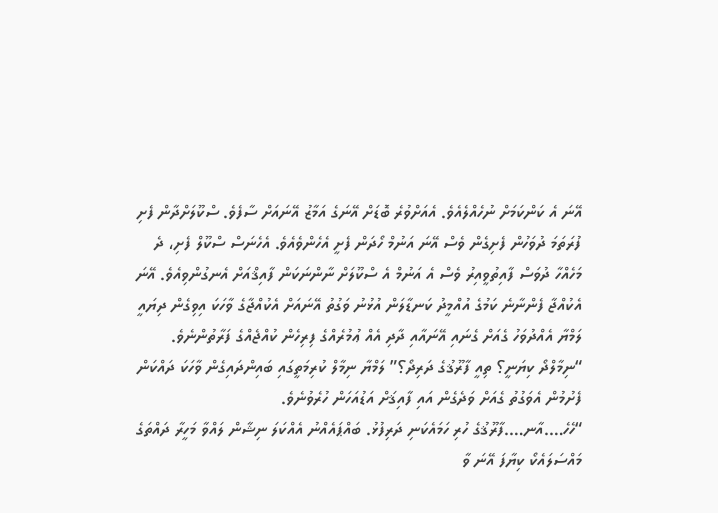އޭނަ އެ ކަންކަމަށް ނުހެއްލެއެވެ. އެއަށްވުރެ ބޮޑަށް އޭނަގެ އަމާޒު އޭނައަށް ސާފެވެ. ސްކޫލަށްދާން ފެށި ފުރަތަމަ ދުވަހުން ފެށިގެން ވެސް އޭނަ އަނުމް ހޯދަން ފެށީ އެހެންވެއެވެ. އެހެނަސް ސްކޫލް ފެށި، ދެ މަހެއްހާ ދުވަސް ފާއިތުވީއިރު ވެސް އެ އަނުމް އެ ސްކޫލަށް ނާންނަކަން ފާއިޤްއަށް އެނގުންވިއެވެ. އޭނަ އެކުއްޖާ ފެންނާނެ ކަމުގެ އުއްމީދު ކަނޑާލަން އުޅުނު ވަގުތު އޭނައަށް އެކުއްޖާގެ ވާހަކަ އިވިގެން ދިޔައީ ލަމްޔާ އެއްދުވަހު ގެއަށް ގެނައި އޭނައާއި ދާދި އެއް ޢުމުރެއްގެ ފިރިހެން ކުއްޖެއްގެ ފަރާތުންނެވެ.
“ނިމާލްދޯ ކިޔަނީ؟ ތިއީ ފާރޫޤުގެ ދަރިދޯ؟” ލަމްޔާ ނިމާލް ކުރިމަތީގައި ބައިންދައިގެން ވާހަކަ ދައްކަން ފެށުމުން އެވަގުތު ގެއަށް ވަދެގެން އައި ފާއިޤަށް އަޑުއަހަން ހުރެވުނެވެ.
“ހެހެ….އާނ….ފާރޫޤުގެ ހުރި ހަމައެކަނި ދަރިފުޅު. ބައްޕައެއްނު އެއްކަލަ ނިޝާން ލައްވާ މަހީރާ ދައްތަގެ މައްސަލައެކޯ ކިޔާފަ އޭނަ ވާ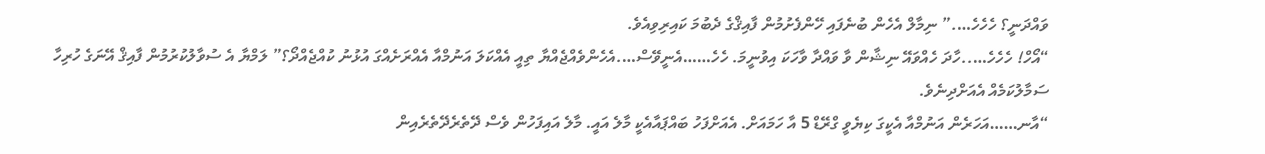ވައްދަނީ؟ ހެހެހެ….” ނިމާލް އެހެން ބުނެފައި ހޭންފެށުމުން ފާއިޤްގެ ދެބުމަ ކައިރިވިއެވެ.
“އޯހް! ހެހެހެ…..ހާދަ ހެއްވައޭ ނިޝާން ވާ ވައްދާ ވާހަކަ އިވުނީމަ. ހެހެ……އެނީވޭސް….އެހެންވެއްޖެއްޔާ ތިއީ އެއްކަލަ އަނުމްއާ އެއްރަށެއްގަ އުޅުނު ކުއްޖެއްދޯ؟” ލަމްޔާ އެ ސުވާލުކުރުމުން ފާއިޤް އޭނަގެ ހުރިހާ ސަމާލުކަމެއް އެއަށްދިނެވެ.
“އާނ……އަހަރެން އަނުމްއާ އެކީގަ ކިޔެވީ ގްރޭޑް 5 އާ ހަމައަށް. އެއަށްފަހު ބައްޕައާއެކީ މާލެ އައީ. މާލެ އައިފަހުން ވެސް ދޭތެރެދޭތެރެއިން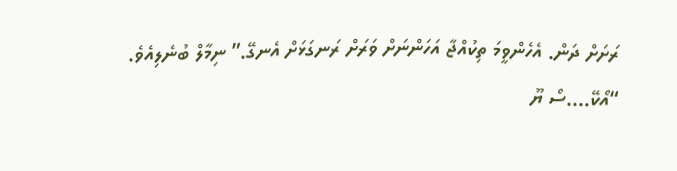ރަށަށް ދަން. އެހެންވީމަ ތިކުއްޖާ އަހަންނަށް ވަރަށް ރަނގަޅަށް އެނގޭ.” ނިމާލް ބުނެލިއެވެ.
“އޯކޭ….ސޯ ޔޫ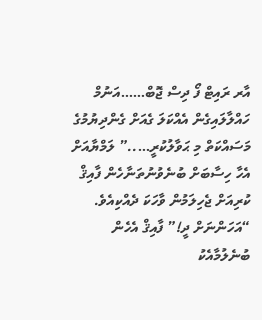އާރ ރައިޓް ފޯ ދިސް ޖޮބް……އަނުމް ހައްލާލައިގެން އެއްކަލަ ގެއަށް ގެންދިޔުމުގެ މަސައްކަތް މި ޙަވާލުކުރީ…..” ލަމްޔާއަށް އެހާ ހިސާބަށް ބުނެވުނުތަނާހެން ފާއިޤް ކުރިއަށް ޖެހިލަމުން ވާހަކަ ދެއްކިއެވެ.
“އަހަންނަށް ދީ!” ފާއިޤް އެހެން ބުނެލުމާއެކު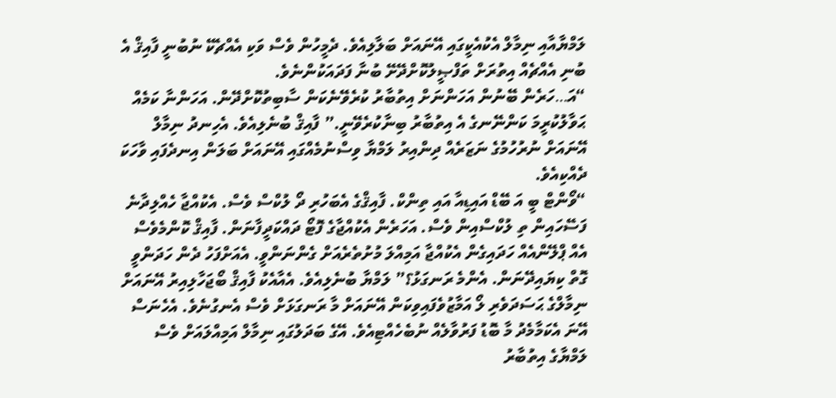ލަމްޔާއާއި ނިމާލް އެކުއެކީގައި އޭނައަށް ބަލާލިއެވެ. ދެމީހުން ވެސް ވަކި އެއްޗެކޭ ނުބުނީ ފާއިޤް އެ ބުނި އެއްޗެއް އިތުރަށް ތަފްޞީލުކޮށްދޭށޭ ބުނާ ފަދައަކުންނެވެ.
“އަ…ހަރެން ބޭނުން އަހަންނަށް އިތުބާރު ކުރެވޭނެކަން ސާބިތުކޮށްދޭން. އަހަންނާ ކަމެއް ޙަވާލުކުރީމަ ކަންނޭނގެ އެ އިތުބާރު ބިނާކުރެވޭނީ.” ފާއިޤް ބުނެލިއެވެ. އެހިނދު ނިމާލް އޭނައަށް ނުރުހުމުގެ ނަޒަރެއް ދިންއިރު ލަމްޔާ ވިސްނުމެއްގައި އޭނައަށް ބަލަން އިނދެފައި ވާހަކަ ދެއްކިއެވެ.
“ވޯންޓް ބީ އަ ބޭޑް އައިޑިއާ އައި ތިންކް. ފާއިޤްގެ އެބަހުރި ދޯ ލުކްސް ވެސް. އެކުއްޖާ ހެއްލިދާނެ ފަސޭހައިން ތި ލުކްސްއިން ވެސް. އަހަރެން އެކުއްޖާގެ ފޮޓޯ ދައްކަދީފާނަން. ފާއިޤް ކޮންމެވެސް އެއް ޕްލޭންއެއް ހަދައިގެން އެކުއްޖާ އަމިއްލަ މުށުތެރެއަށް ގެންނަންވީ. އެއަށްފަހު ދެން ހަދަންވީ ގޮތް ކިޔައިދޭނަން. އެންމެ ރަނގަޅު؟” ލަމްޔާ ބުނެލިއެވެ. އެއާއެކު ފާއިޤް ބޯޖަހާލިއިރު އޭނައަށް ނިމާލްގެ ޙަސަދަވެރި ލޯ އަމާޒުވެފައިވިކަން އޭނައަށް މާ ރަނގަޅަށް ވެސް އެނގުނެވެ. އެހެނަސް އޭނަ އެކަމާމެދު މާ ބޮޑު ފަރުވާލެއް ނުބެހެއްޓިއެވެ. އޭގެ ބަދަލުގައި ނިމާލް އަމިއްލައަށް ވެސް ލަމްޔާގެ އިތުބާރު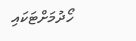ހޯދުމަށްޓަކައި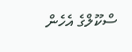ސްކޫލްގެ އެހެން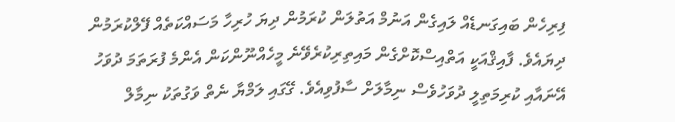ފިރިހެން ބައިގަނޑެއް ލައިގެން އަނުމް އަތުލަން ކުރަމުން ދިޔަ ހުރިހާ މަސައްކަތެއް ފޭލްކުރަމުން ދިޔައެވެ. ފާއިޤްއަކީ އަތްއިސްކޮށްގެން މައިތިރިކުރެވޭނެ މީހެއްނޫންކަން އެންމެ ފުރަތަމަ ދުވަހު އޭނައާއި ކުރިމަތިލީ ދުވަހުވެސް ނިމާލަށް ސާފުވިއެވެ. ގޭގައި ލަމްޔާ ނެތް ވަގުތަކު ނިމާލް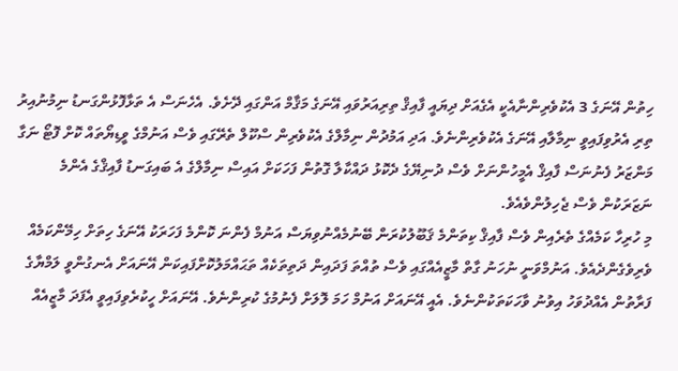ހިތުން އޭނަގެ 3 އެކުވެރިންނާއެކީ އެގެއަށް ދިޔައީ ފާއިޤް ތިރިއަރުވައި އޭނަގެ މަޤާމް އަންގައި ދޭށެވެ. އެހެނަސް އެ ތަޅާފޮޅުންގަނޑު ނިމުނުއިރު ތިރި އެރުވިފައިވީ ނިމާލާއި އޭނަގެ އެކުވެރިންނެވެ. އަދި އަމުދުން ނިމާލްގެ އެކުވެރިން ސްކޫލް ތެރޭގައި ވެސް އަނުމްގެ ވީޑިޔޯތައް ކޮށް ފޮޓޯ ނަގާ މަންޒަރު ފެނުނަސް ފާއިޤް އެމީހުންނަށް ވެސް ދުނިޔޭގެ ދެކޮޅު ދައްކާލާ ގޮތުން ފަހަކަށް އައިސް ނިމާލްގެ އެ ބައިގަނޑު ފާއިޤްގެ އެންމެ ނަޒަރަކުން ވެސް ޖެހިލުންވެއެވެ.
މި ހުރިހާ ކަމެއްގެ ތެރެއިން ވެސް ފާއިޤް ކިތަންމެ ޤަބޫލުކުރަން ބޭނުމެއްނުވިޔަސް އަނުމް ފެންނަ ކޮންމެ ފަހަރަކު އޭނަގެ ހިތަށް ހިމޭންކަމެއް ވެރިވެގެންދެއެވެ. އަނުމްވަނީ ނުހަނު ގާތް މާޒީއެއްގައި ވެސް ތުއްތަ ފަދައިން ދަތިތަކެއް ތަޙައްމަލުކޮށްފައިކަން އޭނައަށް އެނގުންވީ ލަމްޔާގެ ފަރާތުން އެއްދުވަހު އިވުނު ވާހަކަތަކުންނެވެ. އެއީ އޭނައަށް އަނުމް ހަމަ ލޮލަށް ފެނުމުގެ ކުރިންނެވެ. އޭނައަށް ހީކުރެވިފައިވީ އެފަދަ މާޒީއެއް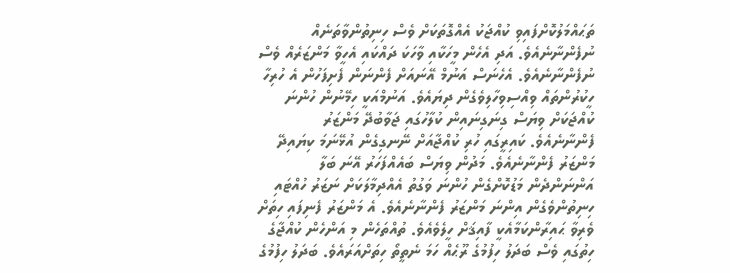ތަޙައްމަލުކޮށްފައިވި ކުއްޖަކު އެއްގޮތަކަށް ވެސް ހިނިތުންވާތަނެއް ނުފެންނާނެއެވެ. އަދި އެހެން މީހަކާއި ވާހަކަ ދައްކައި އެހީވާ މަންޒަރެއް ވެސް ނުފެންނާނެއެވެ. އެހެނަސް އަނުމް އޭނައަށް ފެންނަން ފެށިފަހުން އެ ހުރިހާ ހީކުރުންތައް ވިއްސިވިހާލިވެގެން ދިޔައެވެ. އަނުމްއަކީ ހިމޭނުން ހުންނަ ކުއްޖަކަށް ވިޔަސް ގިނަގިނައިން ކުލާހުގައި ޖަވާބުދޭ މަންޒަރު ފެންނާނެއެވެ. ކައިރީގައި ހުރި ކުއްޖާއަށް ނޭނގިގެން އުޅޭނަމަ ކިޔައިދޭ މަންޒަރު ފެންނާނެއެވެ. މަދުން ވިޔަސް ބައެއްފަހަރު އޭނަ ބަލާ އަންނަންދެން މަޑުކޮށްގެން ހުންނަ ވަގުތު އެއްދިމާލަކަށް ނަޒަރު ހުއްޓައި ހިނިތުންވެގެން އިންނަ މަންޒަރު ފެންނާނެއެވެ. އެ މަންޒަރު ފެނިފައި ހިތަށް ވެރިވާ ޙައިރާންކަމާއެކީ ފާއިޤަށް ހީލެވެއެވެ. ތުއްތަހެން މި އަންހެން ކުއްޖާގެ ހިތުގައި ވެސް ބަދަލު ހިފުމުގެ ރޫޙެއް ހަމަ ނެތީތޯ ހިތަށްއަރައެވެ. ބަދަލު ހިފުމުގެ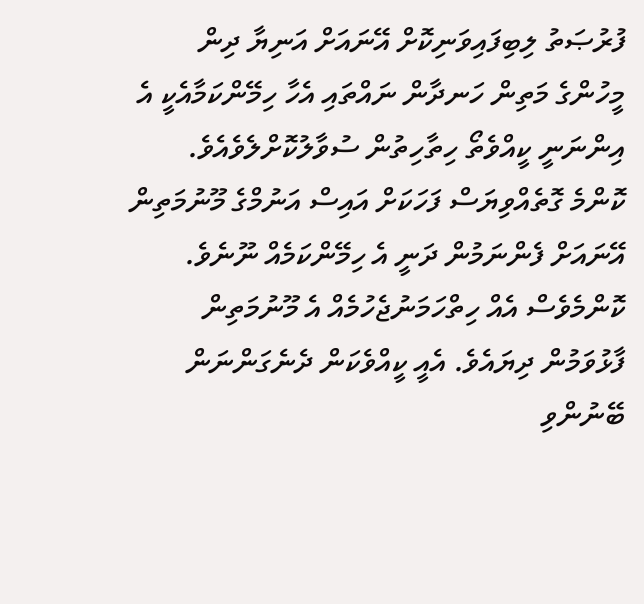ފުރުޞަތު ލިބިފައިވަނިކޮށް އޭނައަށް އަނިޔާ ދިން މީހުންގެ މަތިން ހަނދާން ނައްތައި އެހާ ހިމޭންކަމާއެކީ އެ އިންނަނީ ކީއްވެތޯ ހިތާހިތުން ސުވާލުކޮށްލެވެއެވެ.
ކޮންމެ ގޮތެއްވިޔަސް ފަހަކަށް އައިސް އަނުމްގެ މޫނުމަތިން އޭނައަށް ފެންނަމުން ދަނީ އެ ހިމޭންކަމެއް ނޫނެވެ. ކޮންމެވެސް އެއް ހިތްހަމަނުޖެހުމެއް އެ މޫނުމަތިން ފާޅުވަމުން ދިޔައެވެ. އެއީ ކީއްވެކަން ދެނެގަންނަން ބޭނުންވި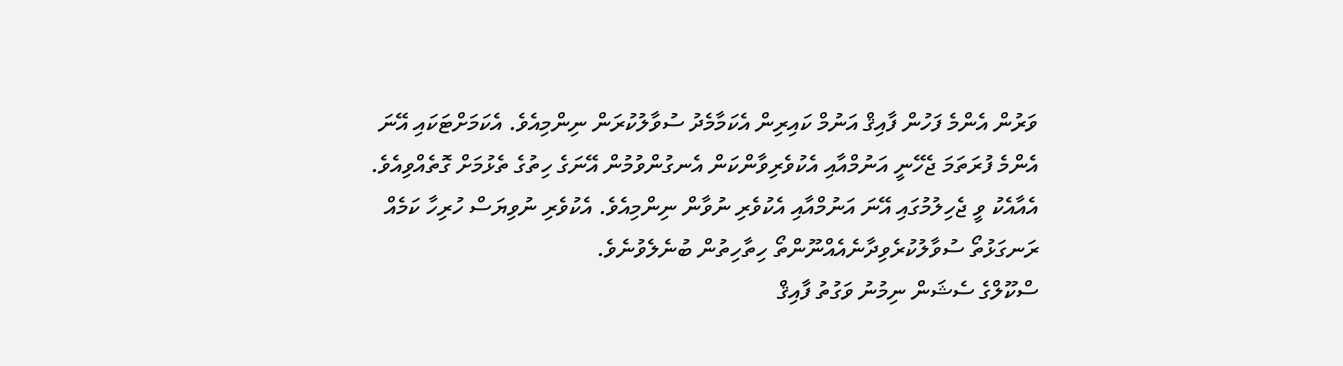ވަރުން އެންމެ ފަހުން ފާއިޤް އަނުމް ކައިރިން އެކަމާމެދު ސުވާލުކުރަން ނިންމިއެވެ. އެކަމަށްޓަކައި އޭނަ އެންމެ ފުރަތަމަ ޖެހޭނީ އަނުމްއާއި އެކުވެރިވާންކަން އެނގުންވުމުން އޭނަގެ ހިތުގެ ތެޅުމަށް ގޮތެއްވިއެވެ. އެއާއެކު ވީ ޖެހިލުމުގައި އޭނަ އަނުމްއާއި އެކުވެރި ނުވާން ނިންމިއެވެ. އެކުވެރި ނުވިޔަސް ހުރިހާ ކަމެއް ރަނގަޅުތޯ ސުވާލުކުރެވިދާނެއެއްނޫންތޯ ހިތާހިތުން ބުނެލެވުނެވެ.
ސްކޫލްގެ ސެޝަން ނިމުނު ވަގުތު ފާއިޤް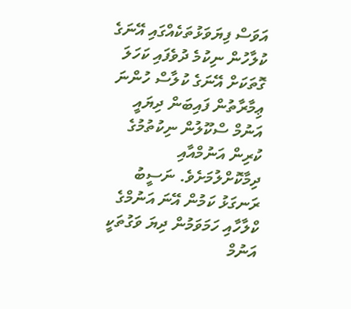އަވަސް ފިޔަވަޅުތަކެއްގައި އޭނަގެ ކުލާހުން ނިކުމެ ދުވެފައި ކަހަލަ ގޮތަކަށް އޭނަގެ ކުލާސް ހުންނަ ޢިމާރާތުން ފައިބަން ދިޔައީ އަނުމް ސްކޫލުން ނިކުތުމުގެ ކުރިން އަނުމްއާއި ދިމާކޮށްލުމަށެވެ. ނަސީބު ރަނގަޅު ކަމުން އޭނަ އަނުމްގެ ކްލާހާއި ހަމަވަމުން ދިޔަ ވަގުތަކީ އަނުމް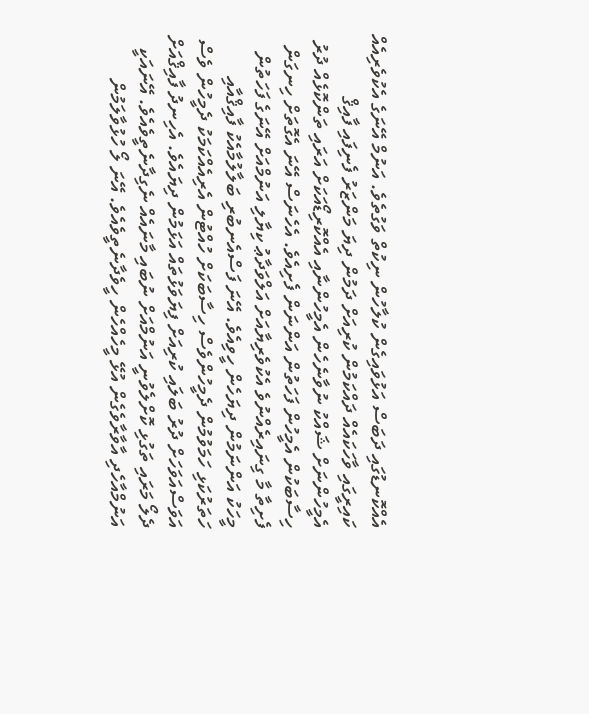އެއްކޮނޑުގައި ދަބަސް އަޅުވައިގެން ކުލާހުން ނިކުތް ވަގުތެވެ. އަނުމް އޭނަގެ އެކުވެރިއެއް ކައިރީގައި ވާހަކައެއް ދައްކަމުން ކުރިއަށް ދަމުން ދިޔަ މަންޒަރު ފެނިފައި ފާއިޤް އެމީހުންނަށް ޝައްކު ނުވާނެހެން އެމީހުންނާއި އެއްކޮރިޑޯއަކަށް އަރައި ތަންކޮޅެއް ދުރު ހިސާބަކުން އެމީހުން ފަހަތުން އަންނަން ފެށިއެވެ. އެހެނަސް އޭނަ އެގޮތަށް ހިނގަން ފެށިތާ މާ ގިނައިރެއްނުވެ އެކުވެރިޔާއަށް އަލްވަދާޢު ކިޔާލި އަނުމްއަށް އޭނަގެ ފަހަތުން މީހަކު އަންނަމުން ދިޔަހެން ހީވިއެވެ. އޭނަ ފަސްއެނބުރި ބަލާލުމާއެކު ފާއިޤްއާއި ހަތަރުކަޅި ހަމަވުމުން ދެމީހުންވެސް ހިސާބަކަށް ހުއްޓުން އެރިއެއްކަމަކު ދެމީހުން ވެސް އަވަސްއަވަހަށް ދުރު ބަލައި ކުރިއަށް ފިޔަވަޅުތައް އަޅަމުން ދިޔައެވެ. އެހިނދު ފާއިޤްއަށް ދެލޯ މަރައި ތަގުޅި ކޮށްލެވުނީ އަނުމްއަށް ނުބައި މާނައެއް ނެގިދާނެތީވެއެވެ. އޭނައަކީ އަނުމްއާހެދި އާވާރާވެގެން އުޅޭ މީހެއްހެން ހީވެދާނެތީވެއެވެ. އޭނަ ލޯ ހުޅުވާލަމުން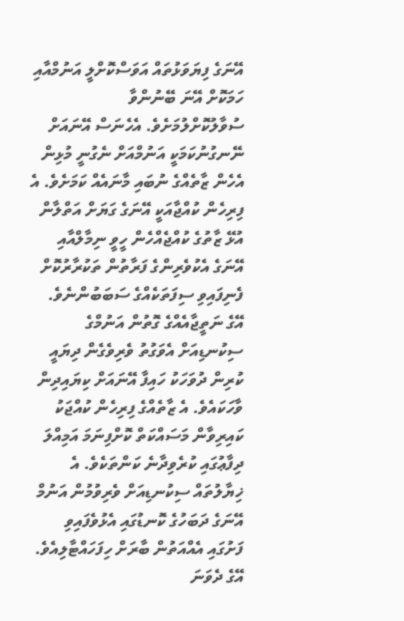އޭނަގެ ފިޔަވަޅުތައް އަވަސްކޮށްލީ އަނުމްއާއި ހަމަކޮށް އޭނަ ބޭނުންވާ ސުވާލުކޮށްލުމަށެވެ. އެހެނަސް އޭނައަށް ނޭނގުނުކަމަކީ އަނުމްއަށް ނެގުނީ މުޅިން އެހެން ޒާތެއްގެ ނުބައި މާނައެއް ކަމަށެވެ. އެ ފިރިހެން ކުއްޖާއަކީ އޭނަގެ ގަޔަށް އަތްލާން އުޅޭ ޒާތުގެ ކުއްޖެއްހެން ހީވީ ނިމާލްއާއި އޭނަގެ އެކުވެރިންގެ ފަރާތުން ތަކުރާރުކޮށް ފެނިފައިވި ސިފަތަކެއްގެ ސަބަބުންނެވެ. އޭގެ ނަތީޖާއެއްގެ ގޮތުން އަނުމްގެ ސިކުނޑިއަށް އެވަގުތު ވެރިވެގެން ދިޔައީ ކުރިން ދުވަހަކު ހައިފާ އޭނައަށް ކިޔައިދިން ވާހަކައެވެ. އެ ޒާތެއްގެ ފިރިހެން ކުއްޖަކު ކައިރިވާން މަސައްކަތް ކޮށްފިނަމަ އަމިއްލަ ދިފާޢުގައި ކުރެވިދާނެ ކަންތަކެވެ. އެ ޚިޔާލުތައް ސިކުނޑިއަށް ވެރިވުމުން އަނުމް އޭނަގެ ދަބަހުގެ ކޮނޑުގައި އެޅުވެފައިވި ފަށުގައި އެއްއަތުން ބާރަށް ހިފަހައްޓާލިއެވެ. އޭގެ ދެވަނަ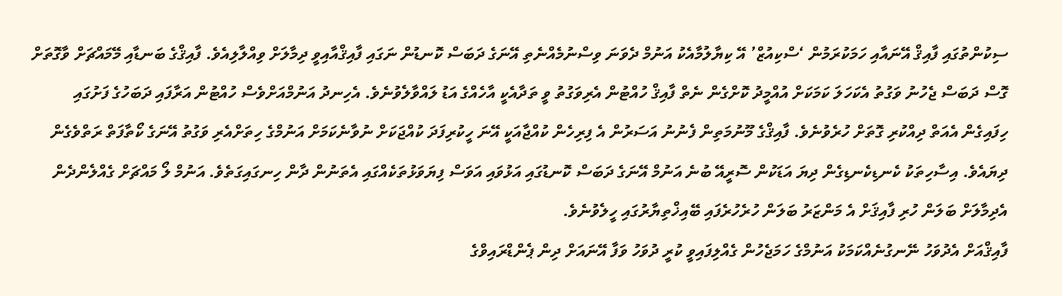ސިކުންތުގައި ފާއިޤް އޭނައާއި ހަމަކުރަމުން ‘ސްކިއުޒް’ އޭ ކިޔާލުމާއެކު އަނުމް ދެވަނަ ވިސްނުމެއްނެތި އޭނަގެ ދަބަސް ކޮނޑުން ނަގައި ފާއިޤްއާއިވީ ދިމާލަށް ވިއްލާލިއެވެ. ފާއިޤްގެ ބަނޑާއި މޭމައްޗަށް ވާގޮތަށް ގޮސް ދަބަސް ޖެހުނު ވަގުތު އެކަހަލަ ކަމަކަށް އުއްމީދު ކޮށްގެން ނެތް ފާއިޤް ހުއްޓުން އެރިވަގުތު ވީ ތަދާއެކީ އާހެއްގެ އަޑު ލައްވާލެވުނެވެ. އެހިނދު އަނުމްއަށްވެސް ހުއްޓުން އަރާފައި ދަބަހުގެ ފަށުގައި ހިފައިގެން އެއަތް ދިއްކުރި ގޮތަށް ހުރެވުނެވެ. ފާއިޤްގެ މޫނުމަތިން ފެނުނު އަސަރުން އެ ފިރިހެން ކުއްޖާއަކީ އޭނަ ހީކުރިފަދަ ކުއްޖަކަށް ނުވާނެކަމަށް އަނުމްގެ ހިތަށްއެރި ވަގުތު އޭނަގެ ކޯތާފަތް ރަތްވެގެން ދިޔައެވެ. އިސާހިތަކު ކެނޑިކެނޑިގެން ދިޔަ އަޑަކުން ސޮރީއޭ ބުނެ އަނުމް އޭނަގެ ދަބަސް ކޮނޑުގައި އަޅުވައި އަވަސް ފިޔަވަޅުތަކެއްގައި އެތަނުން ދާން ހިނގައިގަތެވެ. އަނުމް ލޯ މައްޗަށް ގެއްލެންދެން އެދިމާލަށް ބަލަން ހުރި ފާއިޤަށް އެ މަންޒަރު ބަލަން ހުރެހުރެފައި ބޭއިޚްތިޔާރުގައި ހީލެވުނެވެ.
ފާއިޤްއަށް އެދުވަހު ނޭނގުނެއްކަމަކު އަނުމްގެ ހަމަޖެހުން ގެއްލިފައިވީ ކުރީ ދުވަހު ވަފާ އޭނައަށް ދިން ޕެންޑްރައިވްގެ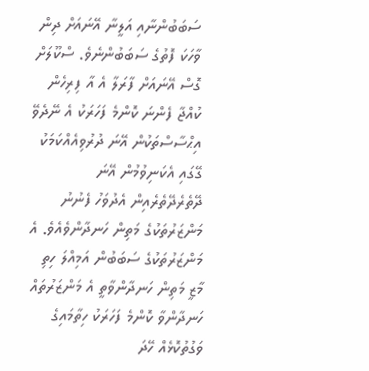ސަބަބުންނާއި އަލީނާ އޭނައަށް ދިން ވާހަކަ ފޮތުގެ ސަބަބުންނެވެ. ސްކޫލަށް ގޮސް އޭނައަށް ފާރަލާ އެ އާ ފިރިހެން ކުއްޖާ ފެންނަ ކޮންމެ ފަހަރަކު އެ ނޭދެވޭ އިޙްސާސްތަކުން އޭނަ ދުރުވިއެއްކަމަކު ގޭގައި އެކަނިވުމުން އޭނަ ދޭތެރެދޭތެރެއިން އެދުވަހު ފެނުނު މަންޒަރުތަކުގެ މަތިން ހަނދާންވެއެވެ. އެ މަންޒަރުތަކުގެ ސަބަބުން އަމިއްލަ ހިތި މާޒީ މަތިން ހަނދާންވާތީ އެ މަންޒަރުތައް ހަނދާންވާ ކޮންމެ ފަހަރަކު ހިތާމައިގެ ވަގުތުކޮޅެއް ހޭދަ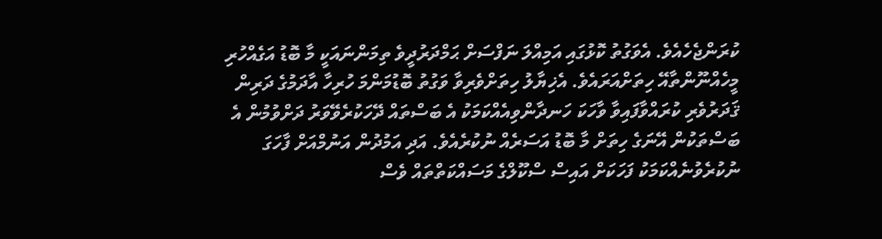ކުރަންޖެހެއެވެ. އެވަގުތު ކޮޅުގައި އަމިއްލަ ނަފްސަށް ޙަމްދަރުދީވެ ތިމަންނައަކީ މާ ބޮޑު އަގެއްހުރި މީހެއްނޫންތާއޭ ހިތަށްއަރައެވެ. އެޚިޔާލު ހިތަށްވެރިވާ ވަގުތު ބޮޑުމަންމަ ހުރިހާ އާދަމުގެ ދަރިން ޤަދަރުވެރި ކުރައްވާފައިވާ ވާހަކަ ހަނދާންވިއެއްކަމަކު އެ ބަސްތައް ދޭހަކުރެވޭވަރު ދަށްވުމުން އެ ބަސްތަކުން އޭނަގެ ހިތަށް މާ ބޮޑު އަސަރެއް ނުކުރެއެވެ. އަދި އަމުދުން އަނުމްއަށް ފާހަގަ ނުކުރެވުނެއްކަމަކު ފަހަކަށް އައިސް ސްކޫލްގެ މަސައްކަތްތައް ވެސް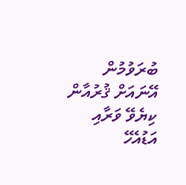ބުރަވުމުން އޭނައަށް ޤުރުއާން ކިޔެވޭ ވަރާއި އަޑުއެހޭ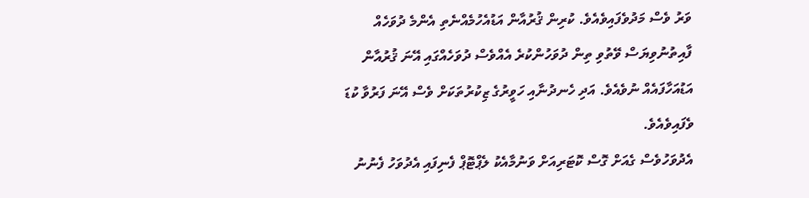ވަރު ވެސް މަދުވެފައިވެއެވެ. ކުރިން ޤުރުއާން އަޑުއެހުމެއްނެތި އެންމެ ދުވަހެއް ފާއިތުނުވިޔަސް ވޭތުވި ތިން ދުވަހުންކުރެ އެއްވެސް ދުވަހެއްގައި އޭނަ ޤުރުއާން އަޑުއަހާފައެއް ނުވެއެވެ. އަދި ހެނދުނާއި ހަވީރުގެ ޒިކުރުތަކަށް ވެސް އޭނަ ފަރުވާ ކުޑަ ވެފައިވެއެވެ.
އެދުވަހުވެސް ގެއަށް ގޮސް ކޮޓަރިއަށް ވަނުމާއެކު ލެޕްޓޮޕް ފެނިފައި އެދުވަހު ފެނުނު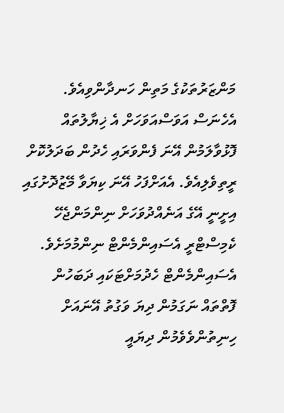މަންޒަރުތަކުގެ މަތިން ހަނދާންވިއެވެ. އެހެނަސް އަވަސްއަވަހަށް އެ ޚިޔާލުތައް ފޮޅުވާލަމުން އޭނަ ފެންވަރައި ހެދުން ބަދަލުކޮށް ރީތިވެލިއެވެ. އެއަށްފަހު އޭނަ ކިޔަވާ މޭޒުދޮށުގައި އިށީނީ އޭގެ އަނެއްދުވަހަށް ނިންމަންޖެހޭ ކެމިސްޓްރީ އެސައިންމެންޓް ނިންމުމަށެވެ. އެސައިންމެންޓް ހެދުމަށްޓަކައި ދަބަހުން ފޮތްތައް ނަގަމުން ދިޔަ ވަގުތު އޭނައަށް ހިނިތުންވެވެމުން ދިޔައީ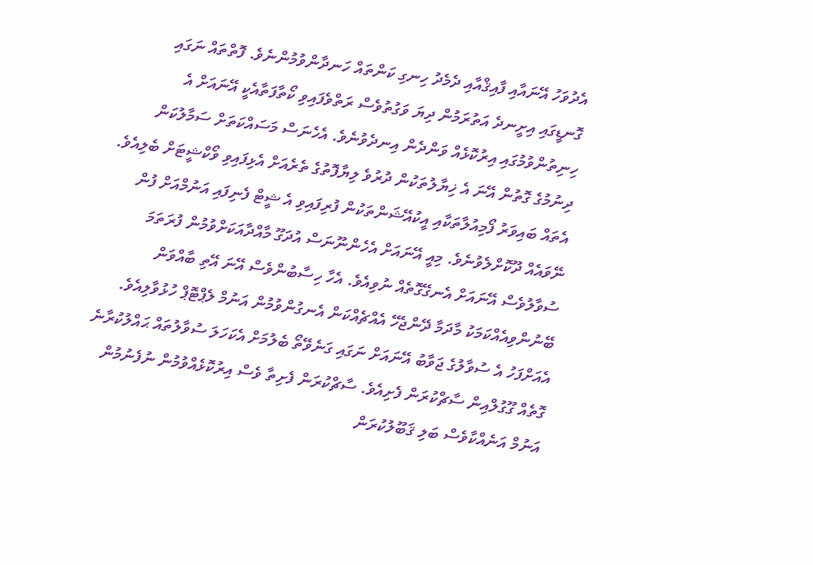އެދުވަހު އޭނައާއި ފާއިޤްއާއި ދެމެދު ހިނގި ކަންތައް ހަނދާންވުމުންނެވެ. ފޮތްތައް ނަގައި ގޮނޑީގައި އިށީނދެ އަތުރަމުން ދިޔަ ވަގުތުވެސް ރަތްވެފައިވި ކޯތާފަތާއެކީ އޭނައަށް އެ ހިނިތުންވުމުގައި އިރުކޮޅެއް ވަންދެން އިނދެވުނެވެ. އެހެނަސް މަސައްކަތަށް ސަމާލުކަން ދިނުމުގެ ގޮތުން އޭނަ އެ ޚިޔާލުތަކުން ދުރުވެ ލިޔާފޮތުގެ ތެރެއަށް އެޅިފައިވި ވޯކްޝީޓަށް ބެލިއެވެ. އެތައް ބައިވަރު ފޯމިއުލާތަކާއި އީކުއޭޝަންތަކުން ފުރިފައިވި އެ ޝީޓް ފެނިފައި އަނުމްއަށް ފުން ނޭވައެއް ދޫކޮށްލެވުނެވެ. މިއީ އޭނައަށް އެހެންނޫނަސް އުދަގޫ މާއްދާއަކަށްވުމުން ފުރަތަމަ ސުވާލުވެސް އޭނައަށް އެނގޭގޮތެއް ނުވިއެވެ. އެހާ ހިސާބުންވެސް އޭނަ އޭތި ބާއްވަން ބޭނުންވިއެއްކަމަކު މާދަމާ ދޭންޖެހޭ އެއްޗެއްކަން އެނގުންވުމުން އަނުމް ލެޕްޓޮޕް ހުޅުވާލިއެވެ. އެއަށްފަހު އެ ސުވާލުގެ ޖަވާބު އޭނައަށް ނަގައި ގަނެވޭތޯ ބެލުމަށް އެކަހަލަ ސުވާލުތައް ޙައްލުކުރާނެ ގޮތެއް ގޫގުލްއިން ސާޗްކުރަން ފެށިއެވެ. ސާޗްކުރަން ފެށިތާ ވެސް އިރުކޮޅެއްވުމުން ނުފެނުމުން އަނުމް އަނެއްކާވެސް ބަލި ޤަބޫލުކުރަން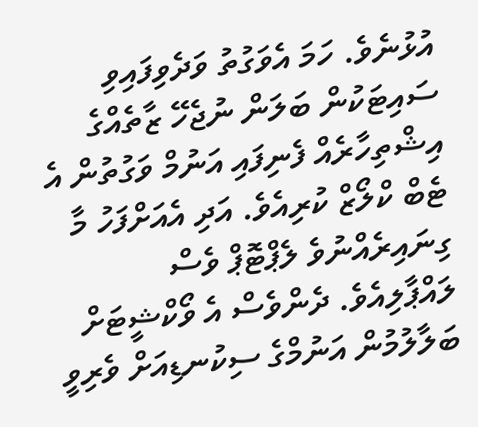އުޅުނެވެ. ހަމަ އެވަގުތު ވަދެވިފައިވި ސައިޓަކުން ބަލަން ނުޖެހޭ ޒާތެއްގެ އިޝްތިހާރެއް ފެނިފައި އަނުމް ވަގުތުން އެ ޓެބް ކްލޯޒް ކުރިއެވެ. އަދި އެއަށްފަހު މާ ގިނައިރެއްނުވެ ލެޕްޓޮޕް ވެސް ލައްޕާލިއެވެ. ދެންވެސް އެ ވޯކްޝީޓަށް ބަލާލުމުން އަނުމްގެ ސިކުނޑިއަށް ވެރިވީ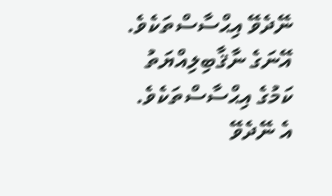ނޭދެވޭ އިޙްސާސްތަކެވެ. އޭނަގެ ނާޤާބިލިއްޔަތު ކަމުގެ އިޙްސާސްތަކެވެ. އެ ނޭދެވޭ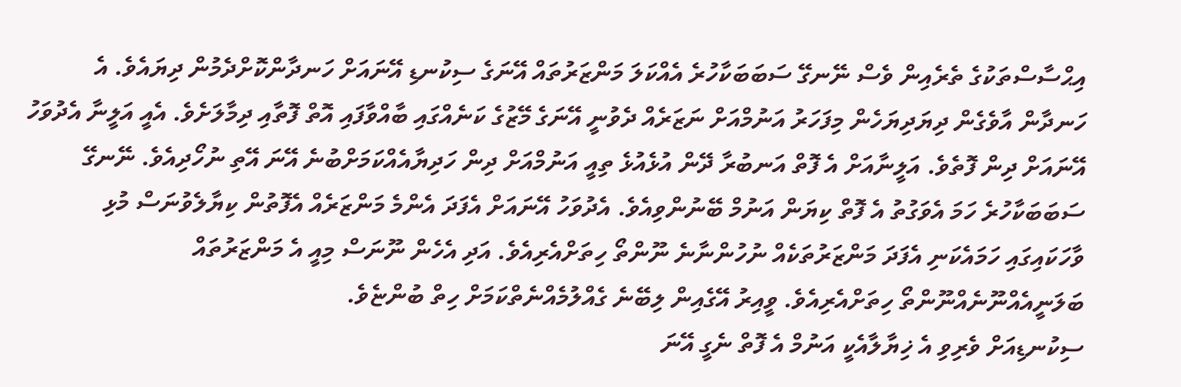އިޙްސާސްތަކުގެ ތެރެއިން ވެސް ނޭނގޭ ސަބަބަކާހުރެ އެއްކަލަ މަންޒަރުތައް އޭނަގެ ސިކުނޑި އޭނައަށް ހަނދާންކޮށްދެމުން ދިޔައެވެ. އެ ހަނދާން އާވެގެން ދިޔަދިޔަހެން މިފަހަރު އަނުމްއަށް ނަޒަރެއް ދެވުނީ އޭނަގެ މޭޒުގެ ކަނެއްގައި ބާއްވާފައި އޮތް ފޮތާއި ދިމާލަށެވެ. އެއީ އަލީނާ އެދުވަހު އޭނައަށް ދިން ފޮތެވެ. އަލީނާއަށް އެ ފޮތް އަނބުރާ ދޭން އުޅެއުޅެ ތިއީ އަނުމްއަށް ދިން ހަދިޔާއެއްކަމަށްބުނެ އޭނަ އޭތި ނުހޯދިއެވެ. ނޭނގޭ ސަބަބަކާހުރެ ހަމަ އެވަގުތު އެ ފޮތް ކިޔަން އަނުމް ބޭނުންވިއެވެ. އެދުވަހު އޭނައަށް އެފަދަ އެންމެ މަންޒަރެއް އެފޮތުން ކިޔާލެވުނަސް މުޅި ވާހަކައިގައި ހަމައެކަނި އެފަދަ މަންޒަރުތަކެއް ނުހުންނާނެ ނޫންތޯ ހިތަށްއެރިއެވެ. އަދި އެހެން ނޫނަސް މިއީ އެ މަންޒަރުތައް ބަލަނީއެއްނޫނެއްނޫންތޯ ހިތަށްއެރިއެވެ. ވީއިރު އޭގެއިން ލިބޭނެ ގެއްލުމެއްނެތްކަމަށް ހިތް ބުންޏެވެ.
ސިކުނޑިއަށް ވެރިވި އެ ޚިޔާލާއެކީ އަނުމް އެ ފޮތް ނެގީ އޭނަ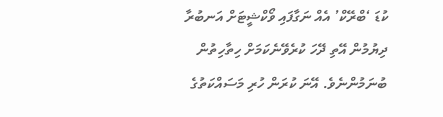ކުޑަ ‘ބްރޭކް’ އެއް ނަގާފައި ވޯކްޝީޓަށް އަނބުރާ ދިޔުމުން އޭތި ދޭހަ ކުރެވޭނެކަމަށް ހިތާހިތުން ބުނަމުންނެވެ. އޭނަ ކުރަން ހުރި މަސައްކަތުގެ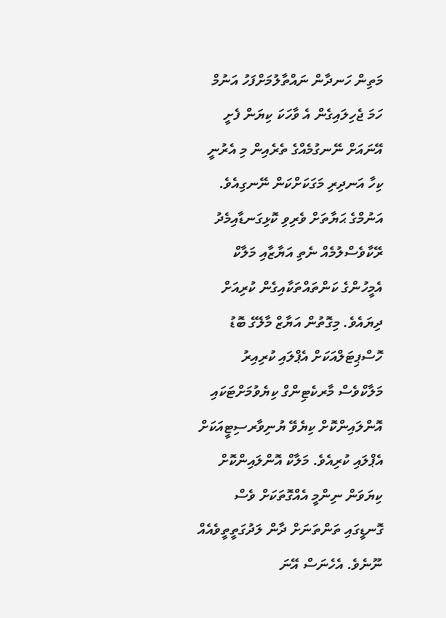މަތިން ހަނދާން ނައްތާލުމަށްފަހު އަނުމް ހަމަ ޖެހިލައިގެން އެ ވާހަކަ ކިޔަން ފެށީ އޭނައަށް ނޭނގުމެއްގެ ތެރެއިން މި އެރުނީ ކިހާ އަނދިރި މަގަކަށްކަން ނޭނގިއެވެ.
އަނުމްގެ ޙަޔާތަށް ވެރިވި ކޮޅިގަނޑާއިމެދު ރޭކާވެސްލުމެއް ނެތި އަޔާޒާއި މަލާކް އެމީހުންގެ ކަންތައްތަކާއިގެން ކުރިއަށް ދިޔައެވެ. މިގޮތުން އަޔާޒް މާލޭގެ ބޮޑު ހޮސްޕިޓަލްއަކަށް އެޕްލައި ކުރިއިރު މަލާކްވެސް މާރކެޓިންގް ކިޔެވުމަށްޓަކައި އޮންލައިންކޮށް ކިޔެވޭ ޔުނިވާރސިޓީއަކަށް އެޕްލައި ކުރިއެވެ. މަލާކް އޮންލައިންކޮށް ކިޔަވަން ނިންމީ އެއްގޮތަކަށް ވެސް ގޮނޑީގައި ތަންތަނަށް ދާން ލަދުގަތީތީވެއެއް ނޫނެވެ. އެހެނަސް އޭނަ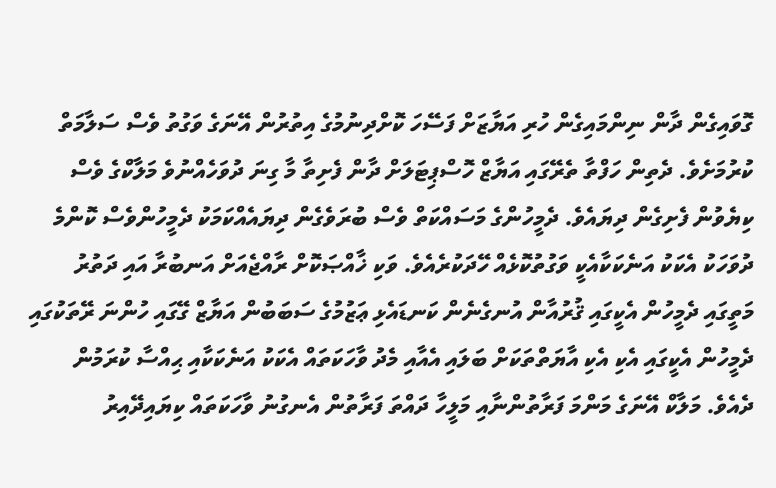ގޮވައިގެން ދާން ނިންމައިގެން ހުރި އަޔާޒަށް ފަސޭހަ ކޮށްދިނުމުގެ އިތުރުން އޭނަގެ ވަގުތު ވެސް ސަލާމަތް ކުރުމަށެވެ. ދެތިން ހަފްތާ ތެރޭގައި އަޔާޒް ހޮސްޕިޓަލަށް ދާން ފެށިތާ މާ ގިނަ ދުވަހެއްނުވެ މަލާކްގެ ވެސް ކިޔެވުން ފެށިގެން ދިޔައެވެ. ދެމީހުންގެ މަސައްކަތް ވެސް ބުރަވެގެން ދިޔައެއްކަމަކު ދެމީހުންވެސް ކޮންމެ ދުވަހަކު އެކަކު އަނެކަކާއެކީ ވަގުތުކޮޅެއް ހޭދަކުރެއެވެ. ވަކި ޚާއްޞަކޮށް ރާއްޖެއަށް އަނބުރާ އައި ދަތުރު މަތީގައި ދެމީހުން އެކީގައި ޤުރުއާން އުނގެނެން ކަނޑައެޅި ޢަޒުމުގެ ސަބަބުން އަޔާޒް ގޭގައި ހުންނަ ރޭތަކުގައި ދެމީހުން އެކީގައި އެކި އެކި އާޔަތްތަކަށް ބަލައި އެއާއި މެދު ވާހަކަތައް އެކަކު އަނެކަކާއި ޙިއްސާ ކުރަމުން ދެއެވެ. މަލާކް އޭނަގެ މަންމަ ފަރާތުންނާއި މަލީހާ ދައްތަ ފަރާތުން އެނގުނު ވާހަކަތައް ކިޔައިދޭއިރު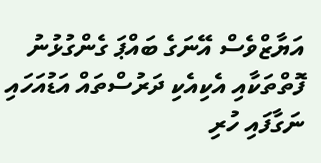އަޔާޒްވެސް އޭނަގެ ބައްޕަ ގެންގުޅުނު ފޮތްތަކާއި އެކިއެކި ދަރުސްތައް އަޑުއަހައި ނަގާފައި ހުރި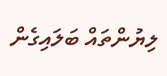ލިޔުންތައް ބަލައިގެން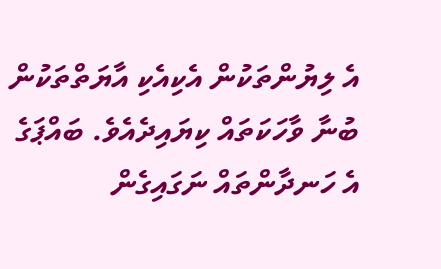އެ ލިޔުންތަކުން އެކިއެކި އާޔަތްތަކުން ބުނާ ވާހަކަތައް ކިޔައިދެއެވެ. ބައްޕަގެ އެ ހަނދާންތައް ނަގައިގެން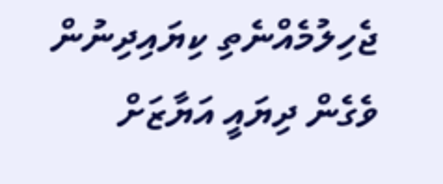ޖެހިލުމެއްނެތި ކިޔައިދިނުން ވެގެން ދިޔައީ އަޔާޒަށް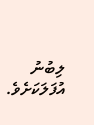ލިބުނު އުފަލަކަށެވެ.